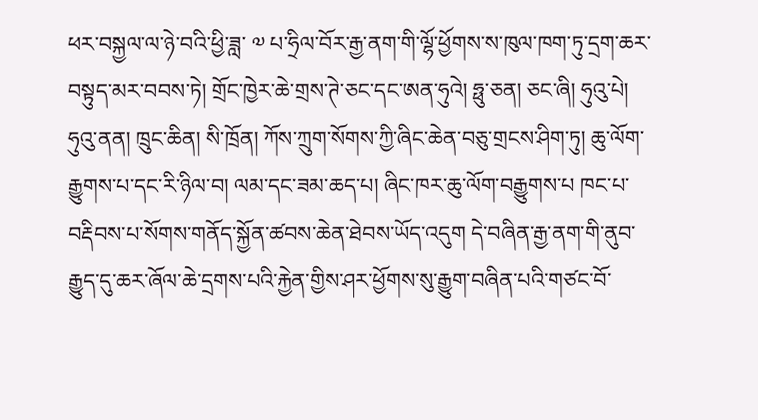ཕར་བསྐྱལ་ལ་ཉེ་བའི་ཕྱི་ཟླ་ ༧ པ་ཧྲིལ་བོར་རྒྱ་ནག་གི་ལྷོ་ཕྱོགས་ས་ཁུལ་ཁག་ཏུ་དྲག་ཆར་བསྟུད་མར་བབས་ཏེ། གྲོང་ཁྱེར་ཆེ་གྲས་ཊེ་ཅང་དང་ཨན་ཧུའེ། ཧྥུ་ཅན། ཅང་ཞི། ཧུའུ་པེ། ཧུའུ་ནན། ཁྲུང་ཆིན། སི་ཁྲོན། ཀོས་ཀྲུག་སོགས་ཀྱི་ཞིང་ཆེན་བཅུ་གྲངས་ཤིག་ཏུ། ཆུ་ལོག་རྒྱུགས་པ་དང་རི་ཉིལ་བ། ལམ་དང་ཟམ་ཆད་པ། ཞིང་ཁར་ཆུ་ལོག་བརྒྱུགས་པ ཁང་པ་བརྡིབས་པ་སོགས་གནོད་སྐྱོན་ཚབས་ཆེན་ཐེབས་ཡོད་འདུག དེ་བཞིན་རྒྱ་ནག་གི་ནུབ་རྒྱུད་དུ་ཆར་ཞོལ་ཆེ་དྲགས་པའི་རྐྱེན་གྱིས་ཤར་ཕྱོགས་སུ་རྒྱུག་བཞིན་པའི་གཙང་བོ་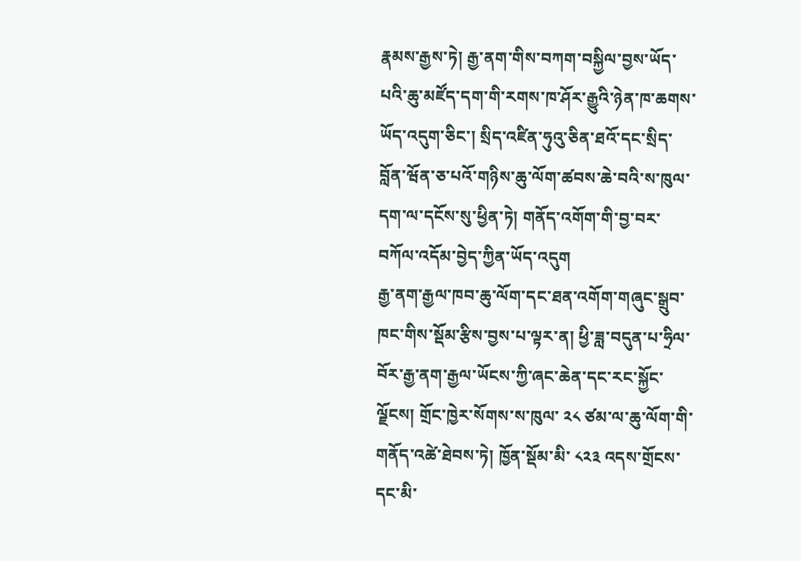རྣམས་རྒྱས་ཏེ། རྒྱ་ནག་གིས་བཀག་བསྐྱིལ་བྱས་ཡོད་པའི་ཆུ་མཛོད་དག་གི་རགས་ཁ་ཤོར་རྒྱུའི་ཉེན་ཁ་ཆགས་ཡོད་འདུག་ཅིང་། སྲིད་འཛིན་ཧུའུ་ཅིན་ཐའོ་དང་སྲིད་བློན་ཝོན་ཅ་པའོ་གཉིས་ཆུ་ལོག་ཚབས་ཆེ་བའི་ས་ཁུལ་དག་ལ་དངོས་སུ་ཕྱིན་ཏེ། གནོད་འགོག་གི་བྱ་བར་བཀོལ་འདོམ་བྱེད་ཀྱིན་ཡོད་འདུག
རྒྱ་ནག་རྒྱལ་ཁབ་ཆུ་ལོག་དང་ཐན་འགོག་གཞུང་སྒྲུབ་ཁང་གིས་སྡོམ་རྩིས་བྱས་པ་ལྟར་ན། ཕྱི་ཟླ་བདུན་པ་ཧྲིལ་བོར་རྒྱ་ནག་རྒྱལ་ཡོངས་ཀྱི་ཞང་ཆེན་དང་རང་སྐྱོང་ལྗོངས། གྲོང་ཁྱེར་སོགས་ས་ཁུལ་ ༢༨ ཙམ་ལ་ཆུ་ལོག་གི་གནོད་འཚེ་ཐེབས་ཏེ། ཁྱོན་སྡོམ་མི་ ༨༢༣ འདས་གྲོངས་དང་མི་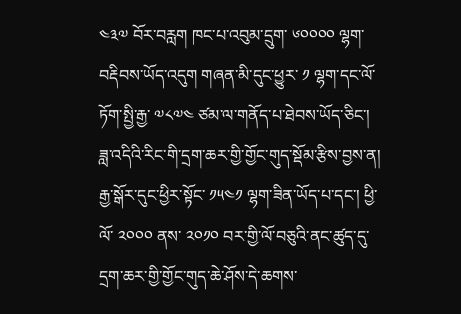༤༣༧ བོར་བརླག ཁང་པ་འབུམ་དྲུག་ ༦༠༠༠༠ ལྷག་བརྡིབས་ཡོད་འདུག གཞན་མི་དུང་ཕྱུར་ ༡ ལྷག་དང་ལོ་ཏོག་སྤྱི་རྒྱ་ ༧༨༧༤ ཙམ་ལ་གནོད་པ་ཐེབས་ཡོད་ཅིང་། ཟླ་འདིའི་རིང་གི་དྲག་ཆར་གྱི་གྱོང་གུད་སྡོམ་རྩིས་བྱས་ན། རྒྱ་སྒོར་དུང་ཕྱིར་སྟོང་ ༡༥༤༡ ལྷག་ཟིན་ཡོད་པ་དང་། ཕྱི་ལོ་ ༢༠༠༠ ནས་ ༢༠༡༠ བར་གྱི་ལོ་བཅུའི་ནང་ཚུད་དུ་དྲག་ཆར་གྱི་གྱོང་གུད་ཆེ་ཤོས་དེ་ཆགས་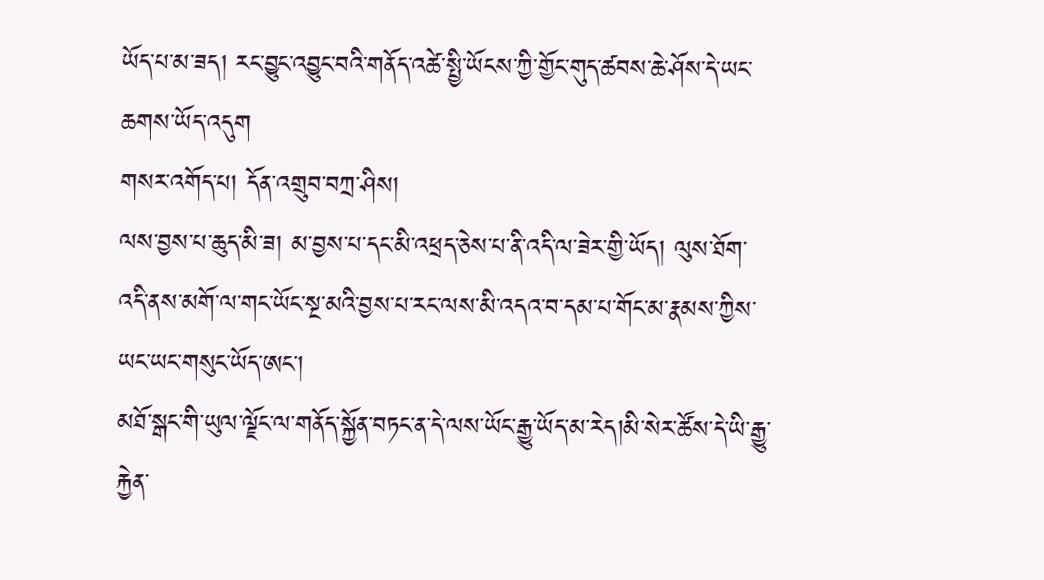ཡོད་པ་མ་ཟད། རང་བྱུང་འབྱུང་བའི་གནོད་འཚེ་སྤྱི་ཡོངས་ཀྱི་གྱོང་གུད་ཚབས་ཆེ་ཤོས་དེ་ཡང་ཆགས་ཡོད་འདུག
གསར་འགོད་པ། དོན་འགྲུབ་བཀྲ་ཤིས།
ལས་བྱས་པ་ཆུད་མི་ཟ། མ་བྱས་པ་དང་མི་འཕྲད་ཅེས་པ་ནི་འདི་ལ་ཟེར་གྱི་ཡོད། ལུས་ཐོག་འདི་ནས་མགོ་ལ་གང་ཡོང་སྔ་མའི་བྱས་པ་རང་ལས་མི་འདའ་བ་དམ་པ་གོང་མ་རྣམས་ཀྱིས་ཡང་ཡང་གསུང་ཡོད་ཨང་།
མཐོ་སྒང་གི་ཡུལ་ལྗོང་ལ་གནོད་སྐྱོན་བཏང་ན་དེ་ལས་ཡོང་རྒྱུ་ཡོད་མ་རེད།མི་སེར་ཚོས་དེ་ཡི་རྒྱུ་རྐྱེན་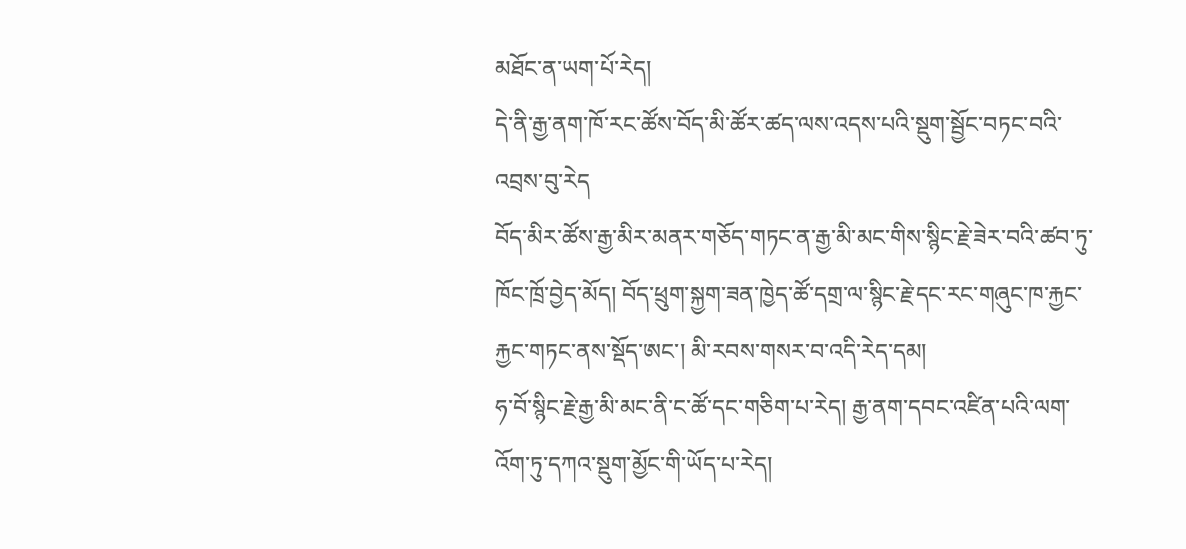མཐོང་ན་ཡག་པོ་རེད།
དེ་ནི་རྒྱ་ནག་ཁོ་རང་ཚོས་བོད་མི་ཚོར་ཚད་ལས་འདས་པའི་སྡུག་སྦྱོང་བཏང་བའི་འབྲས་བུ་རེད
བོད་མིར་ཚོས་རྒྱ་མིར་མནར་གཅོད་གཏང་ན་རྒྱ་མི་མང་གིས་སྙིང་རྗེ་ཟེར་བའི་ཚབ་ཏུ་ཁོང་ཁྲོ་བྱེད་མོད། བོད་ཕྲུག་སྐྱག་ཟན་ཁྱེད་ཚོ་དགྲ་ལ་སྙིང་རྗེ་དང་རང་གཞུང་ཁ་རྐྱང་རྐྱང་གཏང་ནས་སྡོད་ཨང་། མི་རབས་གསར་བ་འདི་རེད་དམ།
ཧ་བོ་སྙིང་རྗེ་རྒྱ་མི་མང་ནི་ང་ཚོ་དང་གཅིག་པ་རེད། རྒྱ་ནག་དབང་འཛིན་པའི་ལག་འོག་ཏུ་དཀའ་སྡུག་མྱོང་གི་ཡོད་པ་རེད།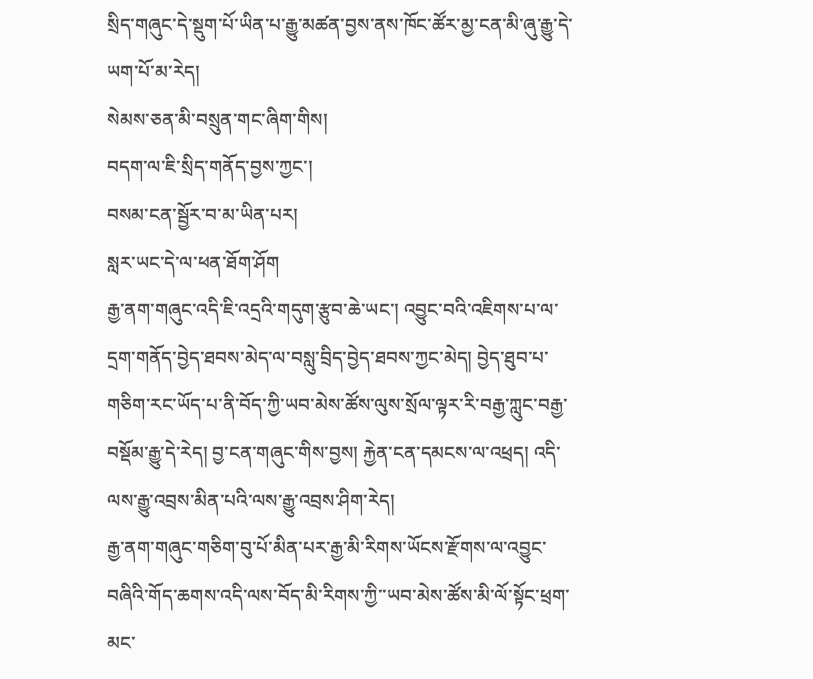སྲིད་གཞུང་དེ་སྡུག་པོ་ཡིན་པ་རྒྱུ་མཚན་བྱས་ནས་ཁོང་ཚོར་མྱ་ངན་མི་ཞུ་རྒྱུ་དེ་ཡག་པོ་མ་རེད།
སེམས་ཅན་མི་བསྲུན་གང་ཞིག་གིས།
བདག་ལ་ཇི་སྲིད་གནོད་བྱས་ཀྱང་།
བསམ་ངན་སྦྱོར་བ་མ་ཡིན་པར།
སླར་ཡང་དེ་ལ་ཕན་ཐོག་ཤོག
རྒྱ་ནག་གཞུང་འདི་ཇི་འདྲའི་གདུག་རྩུབ་ཆེ་ཡང་། འབྱུང་བའི་འཇིགས་པ་ལ་དྲག་གནོད་བྱེད་ཐབས་མེད་ལ་བསླུ་བྲིད་བྱེད་ཐབས་ཀྱང་མེད། བྱེད་ཐུབ་པ་གཅིག་རང་ཡོད་པ་ནི་བོད་ཀྱི་ཡབ་མེས་ཚོས་ལུས་སྲོལ་ལྟར་རི་བརྒྱ་ཀླུང་བརྒྱ་བསྡོམ་རྒྱུ་དེ་རེད། བྱ་ངན་གཞུང་གིས་བྱས། རྐྱེན་ངན་དམངས་ལ་འཕྲད། འདི་ལས་རྒྱུ་འབྲས་མིན་པའི་ལས་རྒྱུ་འབྲས་ཤིག་རེད།
རྒྱ་ནག་གཞུང་གཅིག་བུ་པོ་མིན་པར་རྒྱ་མི་རིགས་ཡོངས་རྫོགས་ལ་འབྱུང་བཞིའི་གོད་ཆགས་འདི་ལས་བོད་མི་རིགས་ཀྱི་་ཡབ་མེས་ཚོས་མི་ལོ་སྟོང་ཕྲག་མང་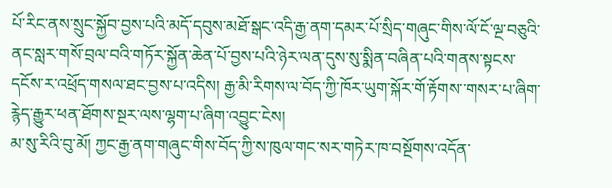པོ་རིང་ནས་སྲུང་སྐྱོབ་བྱས་པའི་མདོ་དབུས་མཐོ་སྒང་འདི་རྒྱ་ནག་དམར་པོ་སྲིད་གཞུང་གིས་ལོ་ངོ་ལྔ་བཅུའི་ནང་སླར་གསོ་བྲལ་བའི་གཏོར་སྐྱོན་ཆེན་པོ་བྱས་པའི་ཉེར་ལན་དུས་སུ་སྨིན་བཞིན་པའི་གནས་སྟངས་དངོས་ར་འཕྲོད་གསལ་ཐང་བྱས་པ་འདིས། རྒྱ་མི་རིགས་ལ་བོད་ཀྱི་ཁོར་ཡུག་སྐོར་གོ་རྟོགས་་གསར་པ་ཞིག་རྙེད་རྒྱུར་ཕན་ཐོགས་སྔར་ལས་ལྷག་པ་ཞིག་འབྱུང་ངེས།
མ་སུ་རིའི་བུ་མོ། ཀྱང་རྒྱ་ནག་གཞུང་གིས་བོད་ཀྱི་ས་ཁུལ་གང་སར་གཏེར་ཁ་བསྔོགས་འདོན་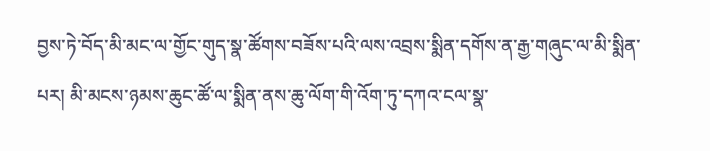བྱས་ཏེ་བོད་མི་མང་ལ་གྱོང་གུད་སྣ་ཚོགས་བཟོས་པའི་ལས་འབྲས་སྨིན་དགོས་ན་རྒྱ་གཞུང་ལ་མི་སྨིན་པར། མི་མངས་ཉམས་ཆུང་ཚོ་ལ་སྨིན་ནས་ཆུ་ལོག་གི་འོག་ཏུ་དཀའ་ངལ་སྣ་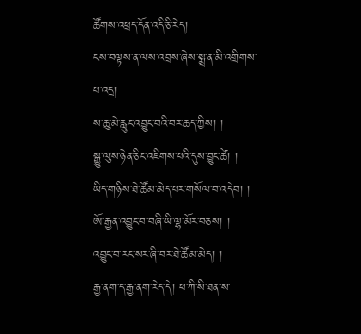ཚོགས་འཕྲད་དོན་འདི་ཅི་རེད།
ངས་བལྟས་ན་ལས་འབྲས་ཞེས་སྨྲ་ན་མི་འགྲིགས་པ་འདྲ།
ས་ཆུ་མེ་རླུང་འབྱུང་བའི་བར་ཆད་ཀྱིས། །
སྒྱུ་ལུས་ཉེན་ཅིང་འཇིགས་པའི་དུས་བྱུང་ཚེ། །
ཡིད་གཉིས་ཐེ་ཚོམ་མེད་པར་གསོལ་བ་འདེབ། །
ཨོ་རྒྱན་འབྱུང་བ་བཞི་ཡི་ལྷ་མོར་བཅས། །
འབྱུང་བ་རང་སར་ཞི་བར་ཐེ་ཚོམ་མེད། །
རྒྱ་ནག་ད་རྒྱ་ནག་རེད་དེ། ཕ་ཀི་སི་ཐན་ས་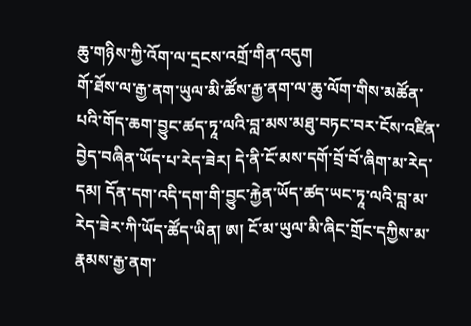ཆུ་གཉིས་ཀྱི་འོག་ལ་དྲངས་འགྲོ་གིན་འདུག
གོ་ཐོས་ལ་རྒྱ་ནག་ཡུལ་མི་ཚོས་རྒྱ་ནག་ལ་ཆུ་ལོག་གིས་མཚོན་པའི་གོད་ཆག་བྱུང་ཚད་ཏཱ་ལའི་བླ་མས་མཐུ་བཏང་བར་ངོས་འཛིན་བྱེད་བཞིན་ཡོད་པ་རེད་ཟེར། དེ་ནི་ངོ་མས་དགོ་བྲོ་བོ་ཞིག་མ་རེད་དམ། དོན་དག་འདི་དག་གི་བྱུང་རྐྱེན་ཡོད་ཚད་ཡང་ཏཱ་ལའི་བླ་མ་རེད་ཟེར་ཀི་ཡོད་ཚོད་ཡིན། ཨ། ངོ་མ་ཡུལ་མི་ཞིང་གྲོང་དཀྱིས་མ་རྣམས་རྒྱ་ནག་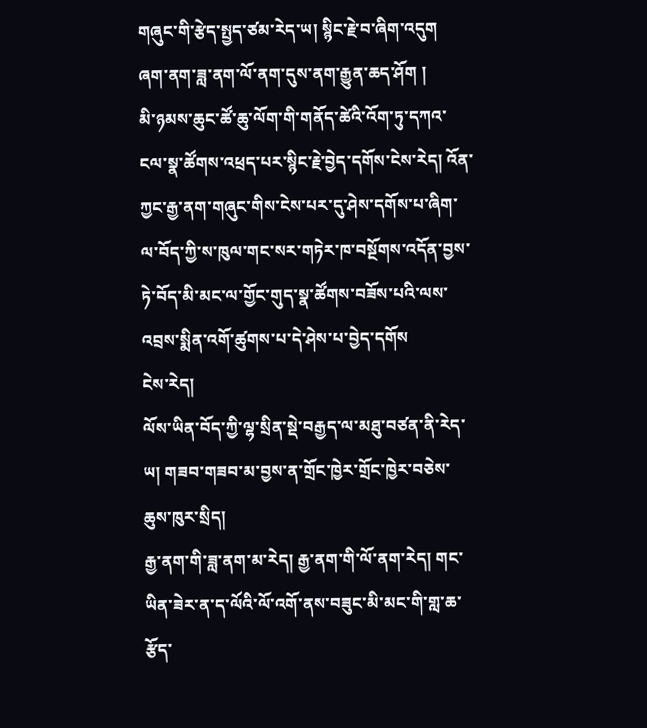གཞུང་གི་རྩེད་སྤྱད་ཙམ་རེད་ཡ། སྙིང་རྗེ་བ་ཞིག་འདུག
ཞག་ནག་ཟླ་ནག་ལོ་ནག་དུས་ནག་རྒྱུན་ཆད་ཤོག །
མི་ཉམས་ཆུང་ཚོ་ཆུ་ལོག་གི་གནོད་ཚེའི་འོག་ཏུ་དཀའ་ངལ་སྣ་ཚོགས་འཕྲད་པར་སྙིང་རྗེ་བྱེད་དགོས་ངེས་རེད། འོན་ཀྱང་རྒྱ་ནག་གཞུང་གིས་ངེས་པར་དུ་ཤེས་དགོས་པ་ཞིག་ལ་བོད་ཀྱི་ས་ཁུལ་གང་སར་གཏེར་ཁ་བསྔོགས་འདོན་བྱས་ཏེ་བོད་མི་མང་ལ་གྱོང་གུད་སྣ་ཚོགས་བཟོས་པའི་ལས་འབྲས་སྨིན་འགོ་ཚུགས་པ་དེ་ཤེས་པ་བྱེད་དགོས
ངེས་རེད།
ལོས་ཡིན་བོད་ཀྱི་ལྷ་སྲིན་སྡེ་བརྒྱད་ལ་མཐུ་བཙན་ནི་རེད་ཡ། གཟབ་གཟབ་མ་བྱས་ན་གྲོང་ཁྱེར་གྲོང་ཁྱེར་བཅེས་ཆུས་ཁུར་སྲིད།
རྒྱ་ནག་གི་ཟླ་ནག་མ་རེད། རྒྱ་ནག་གི་ལོ་ནག་རེད། གང་ཡིན་ཟེར་ན་ད་ལོའི་ལོ་འགོ་ནས་བཟུང་མི་མང་གི་གླ་ཆ་རྩོད་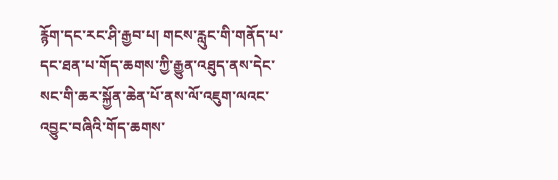རྙོག་དང་རང་ཤི་རྒྱབ་པ། གངས་རླུང་གི་གནོད་པ་དང་ཐན་པ་གོད་ཆགས་ཀྱི་རྒྱུན་འཐུད་ནས་དེང་སང་གི་ཆར་སྐྱོན་ཆེན་པོ་ནས་ལོ་འཇུག་ལའང་འབྱུང་བཞིའི་གོད་ཆགས་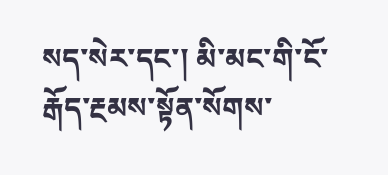སད་སེར་དང་། མི་མང་གི་ངོ་རྒོད་རྔམས་སྟོན་སོགས་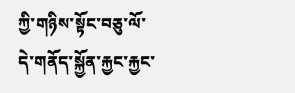ཀྱི་གཉིས་སྟོང་བཅུ་ལོ་དེ་གནོད་སྐྱོན་རྐྱང་རྐྱང་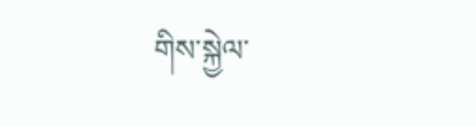གིས་སྐྱེལ་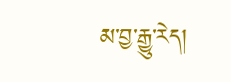མ་བྱ་རྒྱུ་རེད།